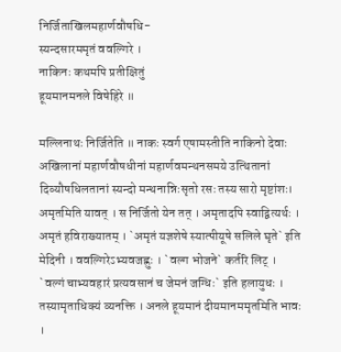निर्जिताखिलमहार्णवौषधि-
स्यन्दसारममृतं ववल्गिरे ।
नाकिनः कथमपि प्रतीक्षितुं
हूयमानमनले विषेहिरे ॥

मल्लिनाथः निर्जितेति ॥ नाकः स्वर्ग एषामस्तीति नाकिनो देवाः अखिलानां महार्णवौषधीनां महार्णवमन्थनसमये उत्थितानां दिव्यौषधिलतानां स्यन्दो मन्थनान्निःसृतो रसः तस्य सारो मृष्टांशः। अमृतमिति यावत् । स निर्जितो येन तत् । अमृतादपि स्वाद्वित्यर्थः । अमृतं हविराख्यातम् । `अमृतं यज्ञशेषे स्यात्पीयूषे सलिले घृते` इति मेदिनी । ववल्गिरेऽभ्यवजह्नुः । `वल्ग भोजने` कर्तरि लिट् । `वल्गं चाभ्यवहारं प्रत्यवसानं च जेमनं जग्धिः` इति हलायुधः । तस्यामृताधिक्यं व्यनक्ति । अनले हूयमानं दीयमानममृतमिति भावः ।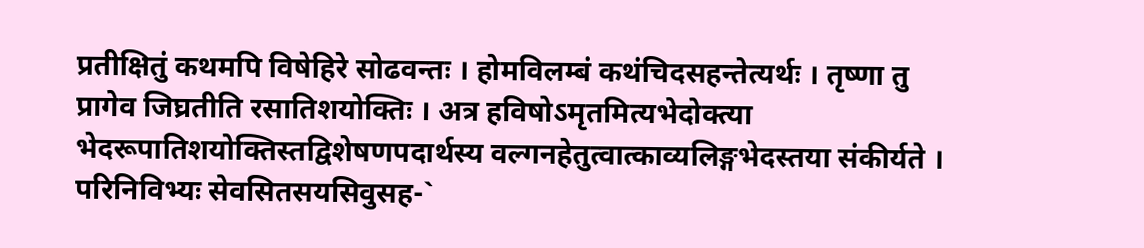प्रतीक्षितुं कथमपि विषेहिरे सोढवन्तः । होमविलम्बं कथंचिदसहन्तेत्यर्थः । तृष्णा तु प्रागेव जिघ्रतीति रसातिशयोक्तिः । अत्र हविषोऽमृतमित्यभेदोक्त्या भेदरूपातिशयोक्तिस्तद्विशेषणपदार्थस्य वल्गनहेतुत्वात्काव्यलिङ्गभेदस्तया संकीर्यते । परिनिविभ्यः सेवसितसयसिवुसह-`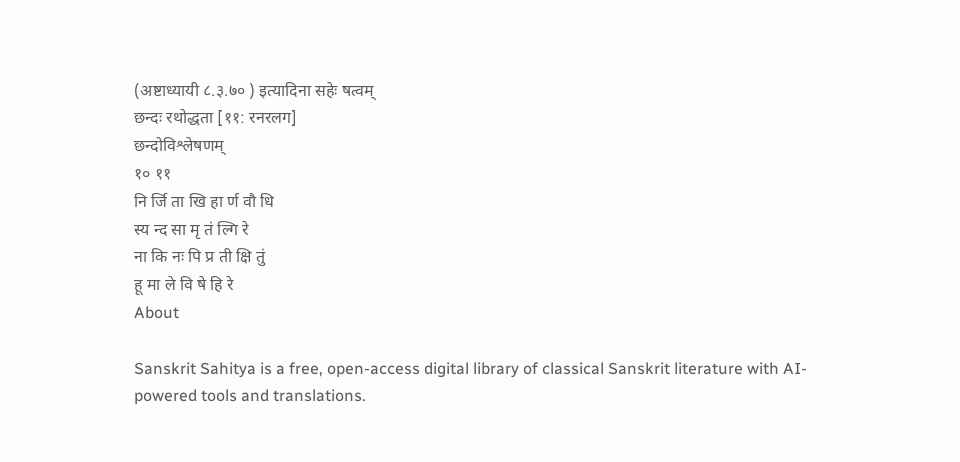(अष्टाध्यायी ८.३.७० ) इत्यादिना सहेः षत्वम्
छन्दः रथोद्धता [११: रनरलग]
छन्दोविश्लेषणम्
१० ११
नि र्जि ता खि हा र्ण वौ धि
स्य न्द सा मृ तं ल्गि रे
ना कि नः पि प्र ती क्षि तुं
हू मा ले वि षे हि रे
About

Sanskrit Sahitya is a free, open-access digital library of classical Sanskrit literature with AI-powered tools and translations.